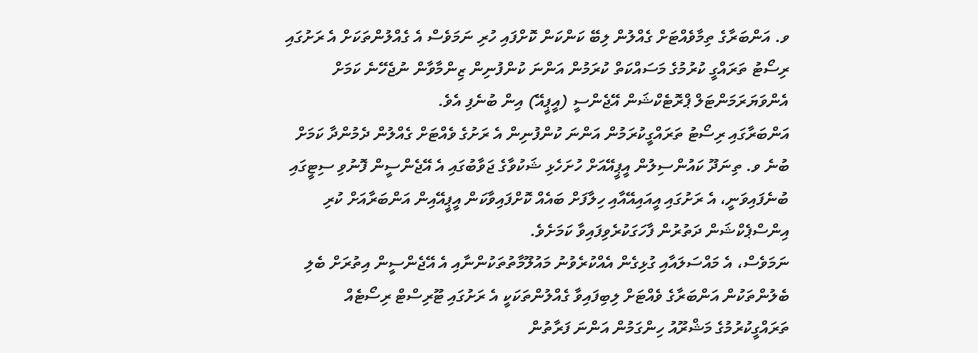ވ. އަންބަރާގެ ތިމާވެއްޓަށް ގެއްލުން ލިބޭ ކަންކަން ކޮށްފައި ހުރި ނަމަވެސް އެ ގެއްލުންތަކަށް އެ ރަށުގައި ރިސޯޓު ތަރައްގީ ކުރުމުގެ މަސައްކަތް ކުރަމުން އަންނަ ކުންފުނިން ޒިންމާވާން ނުޖެހޭނެ ކަމަށް އެންވަޔަރަމަންޓަލް ޕްރޮޓެކްޝަން އޭޖެންސީ (އީޕީއޭ) އިން ބުނެފި އެވެ.
އަންބަރާގައި ރިސޯޓު ތަރައްގީކުރަމުން އަންނަ ކުންފުނިން އެ ރަށުގެ ވެއްޓަށް ގެއްލުން ދެމުންދާ ކަމަށް ބުނެ ވ. ތިނަދޫ ކައުންސިލުން އީޕީއޭއަށް ހުށަހެޅި ޝަކުވާގެ ޖަވާބުގައި އެ އޭޖެންސީން ފޮނުވި ސިޓީގައި ބުނެފައިވަނީ، އެ ރަށުގައި އީއައިއޭއާއި ހިލާފަށް ބައެއް ކޮށްފައިވާކަން އީޕީއޭއިން އަންބަރާއަށް ކުރި އިންސްޕެކްޝަން ދަތުރުން ފާހަގަކުރެވިފައިވާ ކަމަށެވެ.
ނަމަވެސް، އެ މައްސަލައާއި ގުޅިގެން އެއްކުރެވުނު މައުލޫމާތުތަކުންނާއި އެ އޭޖެންސީން އިތުރަށް ބެލި ބެލުންތަކުން އަންބަރާގެ ވެއްޓަށް ލިބިފައިވާ ގެއްލުންތަކަކީ އެ ރަށުގައި ޓޫރިސްޓް ރިސޯޓެއް ތަރައްގީކުރުމުގެ މަޝްރޫއު ހިންގަމުން އަންނަ ފަރާތުން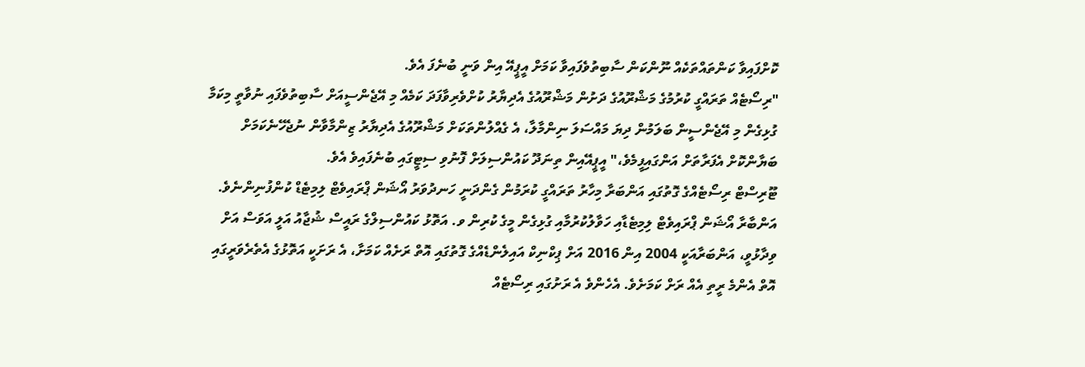ކޮށްފައިވާ ކަންތައްތަކެއް ނޫންކަން ސާބިތުވެފައިވާ ކަމަށް އީޕީއޭ އިން ވަނީ ބުނެފަ އެވެ.
"ރިސޯޓެއް ތަރައްގީ ކުރުމުގެ މަޝްރޫއުގެ ދަށުން މަޝްރޫއުގެ އެދިޔާރު ކުށްވެރިވާފަދަ ކަމެއް މި އޭޖެންސީއަށް ސާބިތުވެފައި ނުވާތީ މިކަމާ ގުޅިގެން މި އޭޖެންސީން ބަލަމުން ދިޔަ މައްސަލަ ނިންމާލާ، އެ ގެއްލުންތަކަށް މަޝްރޫއުގެ އެދިޔާރު ޒިންމާވާން ނުޖެހޭނެކަމަށް ބަޔާންކޮށް އެފަރާތަށް އަންގައިފީމެވެ،" އީޕީއޭއިން ތިނަދޫ ކައުންސިލަށް ފޮނުވި ސިޓީގައި ބުނެފައިވެ އެވެ.
ޓޫރިސްޓް ރިސޯޓެއްގެ ގޮތުގައި އަންބަރާ މިހާރު ތަރައްގީ ކުރަމުން ގެންދަނީ ހަނދުވަރު އޯޝަން ޕްރައިވެޓް ލިމިޓެޑް ކުންފުނިންނެވެ.
އަންބާރާ އޯޝަން ޕްރައިވެޓް ލިމިޓެޑާއި ހަވާލުކުރުމާއި ގުޅިގެން މީގެ ކުރިން ވ. އަތޮޅު ކައުންސިލްގެ ރައީސް ޝުޖާއު އަލީ އަވަސް އަށް ވިދާޅުވީ، އަންބަރާއަކީ 2004 އިން 2016 އަށް ޕިކްނިކް އައިލެންޑެއްގެ ގޮތުގައި އޮތް ރަށެއް ކަމަށާ، އެ ރަށަކީ އަތޮޅުގެ އެތެރެވަރީގައި އޮތް އެންމެ ރީތި އެއް ރަށް ކަމަށެވެ. އެހެންވެ އެ ރަށުގައި ރިސޯޓެއް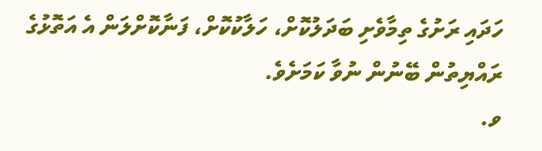ހަދައި ރަށުގެ ތިމާވެށި ބަދަލުކޮށް، ހަލާކުކޮށް، ފަނާކޮށްލަން އެ އަތޮޅުގެ ރައްޔިތުން ބޭނުން ނުވާ ކަމަށެވެ.
ވ.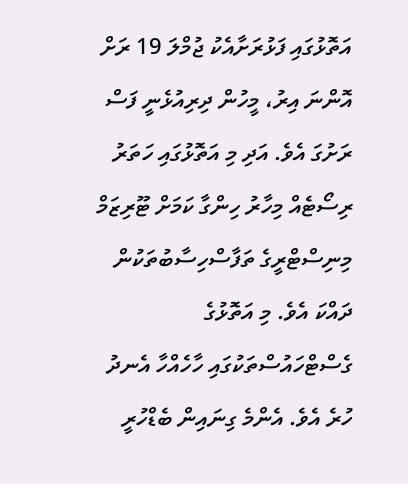އަތޮޅުގައި ފަޅުރަށާއެކު ޖުމްލަ 19 ރަށް އޮންނަ އިރު، މީހުން ދިރިއުޅެނީ ފަސް ރަށުގަ އެވެ. އަދި މި އަތޮޅުގައި ހަތަރު ރިސޯޓެއް މިހާރު ހިންގާ ކަމަށް ޓޫރިޒަމް މިނިސްޓްރީގެ ތަފާސްހިސާބުތަކުން ދައްކަ އެވެ. މި އަތޮޅުގެ ގެސްޓްހައުސްތަކުގައި ހާހެއްހާ އެނދު ހުރެ އެވެ. އެންމެ ގިނައިން ބެޑްހުރީ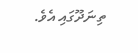ތިނަދޫގައި އެވެ.